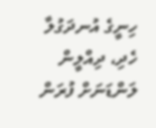ހިނީގެ އުނދަގުލާ ހެދި، ދިއްލީން ލަންޑަނަށް ފުރަން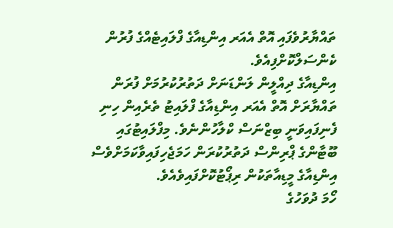ތައްޔާރުވެފައި އޮތް އެއަރ އިންޑިއާގެ ފްލައިޓެއްގެ ފުރުން ކެންސަލްކޮށްފިއެވެ.
އިންޑިއާގެ ދިއްލީން ލަންޑަނަށް ދަތުރުކުރުމަށް ފުރަން ތައްޔާރަށް އޮތް އެއަރ އިންޑިއާގެ ފްލައިޓު ތެރެއިން ހިނި ފެނިފައިވަނީ ބިޒްނަސް ކްލާހުންނެވެ. މިފްލައިޓުގައި ބޫޓާންގެ ޕްރިންސް ދަތުރުކުރަން ހަމަޖެހިފައިވާކަމަށްވެސް އިންޑިއާގެ މީޑިއާތަކުން ރިޕޯޓުކޮށްފައިވެއެވެ.
ހޯމަ ދުވަހުގެ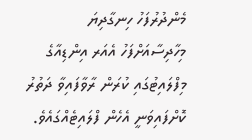މެންދުރުފަހު ހިނގާދިޔަ މިހާދިސާއަށްފަހު އެއަރ އިންޑިއާގެ މިފްލައިޓުގައި ކުރަން ރާވާފައިވާ ދަތުރު ކޮށްފައިވަނީ އެހެން ފްލައިޓެއްގައެވެ.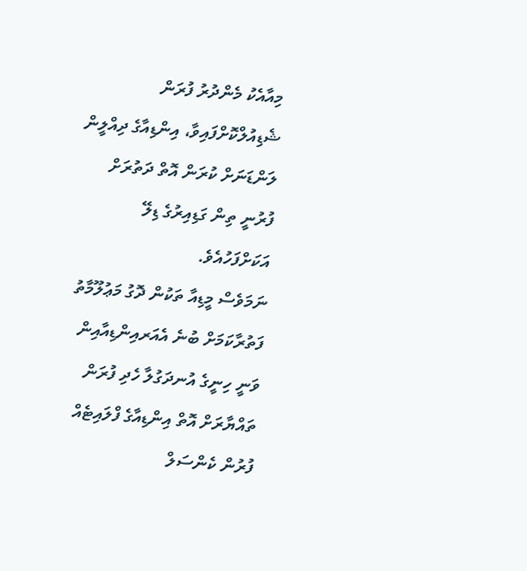މިއާއެކު މެންދުރު ފުރަން ޝެޑިއުލްކޮށްފައިވާ، އިންޑިއާގެ ދިއްލީން ލަންޑަނަށް ކުރަން އޮތް ދަތުރަށް ފުރުނީ ތިން ގަޑިއިރުގެ ޑިލޭ އަކަށްފަހުއެވެ.
ނަމަވެސް މީޑިއާ ތަކުން ދޮގު މަޢުލޫމާތު ފަތުރާކަމަށް ބުނެ އެއަރއިންޑިއާއިން ވަނީ ހިނީގެ އުނދަގުލާ ހެދި ފުރަން ތައްޔާރަށް އޮތް އިންޑިއާގެ ފްލައިޓެއް ފުރުން ކެންސަލް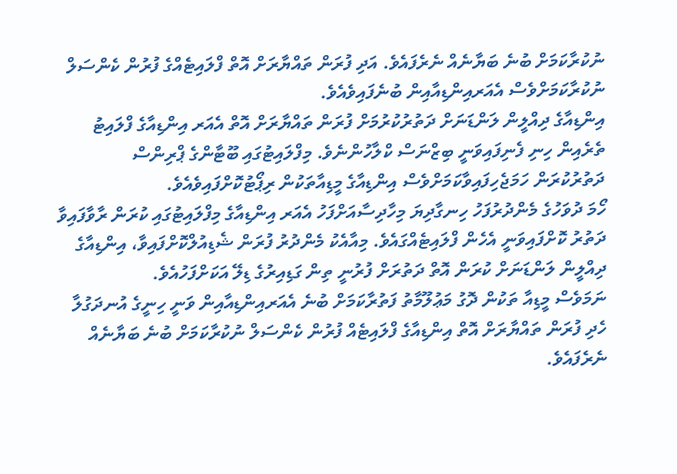ނުކުރާކަމަށް ބުނެ ބަޔާނެއް ނެރެފައެވެ. އަދި ފުރަން ތައްޔާރަށް އޮތް ފްލައިޓެއްގެ ފުރުން ކެންސަލް ނުކުރާކަމަށްވެސް އެއަރއިންޑިއާއިން ބުނެފައިވެއެވެ.
އިންޑިއާގެ ދިއްލީން ލަންޑަނަށް ދަތުރުކުރުމަށް ފުރަން ތައްޔާރަށް އޮތް އެއަރ އިންޑިއާގެ ފްލައިޓު ތެރެއިން ހިނި ފެނިފައިވަނީ ބިޒްނަސް ކްލާހުންނެވެ. މިފްލައިޓުގައި ބޫޓާންގެ ޕްރިންސް ދަތުރުކުރަން ހަމަޖެހިފައިވާކަމަށްވެސް އިންޑިއާގެ މީޑިއާތަކުން ރިޕޯޓުކޮށްފައިވެއެވެ.
ހޯމަ ދުވަހުގެ މެންދުރުފަހު ހިނގާދިޔަ މިހާދިސާއަށްފަހު އެއަރ އިންޑިއާގެ މިފްލައިޓުގައި ކުރަން ރާވާފައިވާ ދަތުރު ކޮށްފައިވަނީ އެހެން ފްލައިޓެއްގައެވެ. މިއާއެކު މެންދުރު ފުރަން ޝެޑިއުލްކޮށްފައިވާ، އިންޑިއާގެ ދިއްލީން ލަންޑަނަށް ކުރަން އޮތް ދަތުރަށް ފުރުނީ ތިން ގަޑިއިރުގެ ޑިލޭ އަކަށްފަހުއެވެ.
ނަމަވެސް މީޑިއާ ތަކުން ދޮގު މަޢުލޫމާތު ފަތުރާކަމަށް ބުނެ އެއަރއިންޑިއާއިން ވަނީ ހިނީގެ އުނދަގުލާ ހެދި ފުރަން ތައްޔާރަށް އޮތް އިންޑިއާގެ ފްލައިޓެއް ފުރުން ކެންސަލް ނުކުރާކަމަށް ބުނެ ބަޔާނެއް ނެރެފައެވެ.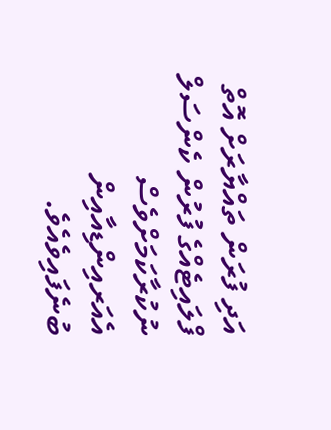އަދި ފުރަން ތައްޔާރަށް އޮތް ފްލައިޓެއްގެ ފުރުން ކެންސަލް ނުކުރާކަމަށްވެސް އެއަރއިންޑިއާއިން ބުނެފައިވެއެވެ.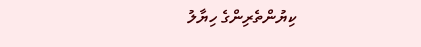ކިޔުންތެރިންގެ ހިޔާލު